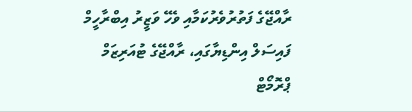ރާއްޖޭގެ ފަތުރުވެރުކަމާއި ވެހޭ ވަޒީރު އިބްރާހީމް ފައިސަލް އިންޑިޔާގައި، ރާއްޖޭގެ ޓުއަރިޒަމް ޕްރޮމޯޓް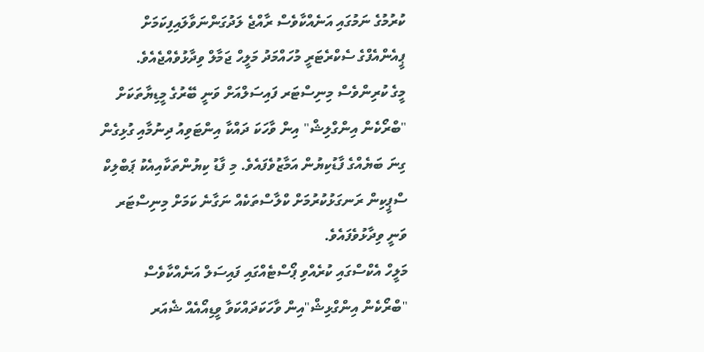ކުރުމުގެ ނަމުގައި އަނެއްކާވެސް ރާއްޖެ ލަދުގަންނަވާލައިފިކަމަށް ޕީއެންއެފްގެ ސެކްރެޓަރީ މުހައްމަދު މަލީހް ޖަމާލް ވިދާޅުވެއްޖެއެވެ.
މީގެ ކުރިންވެސް މިނިސްޓަރ ފައިސަލްއަށް ވަނީ ބޭރުގެ މީޑިޔާތަކަށް "ބްރޯކެން އިންގްލިޝް" އިން ވާހަކަ ދައްކާ އިންޓަވިއު ދިނުމާއި ގުޅިގެން ގިނަ ބަޔެއްގެ ފާޑުކިޔުން އަމާޒުވެފައެވެ. މި ފާޑު ކިޔުންތަކާއިއެކު ޕަބްލިކް ސްޕީކިން ރަނގަޅުކުރުމަށް ކްލާސްތަކެއް ނަގާނެ ކަމަށް މިނިސްޓަރ ވަނީ ވިދާޅުވެފައެވެ.
މަލީހް އެކްސްގައި ކުރެއްވި ޕޯސްޓެއްގައި ފައިސަލް އަނެއްކާވެސް "ބްރޯކެން އިންގްޅިޝް"އިން ވާހަކަދައްކަވާ ވީޑިއޯއެއް ޝެއަރ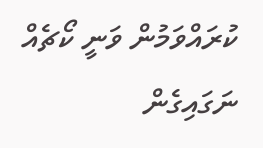ކުރައްވަމުން ވަނީ ކޯޗެއް ނަގައިގެން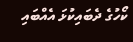ކޯހުގެ ދެބައިކުޅަ އެއްބައި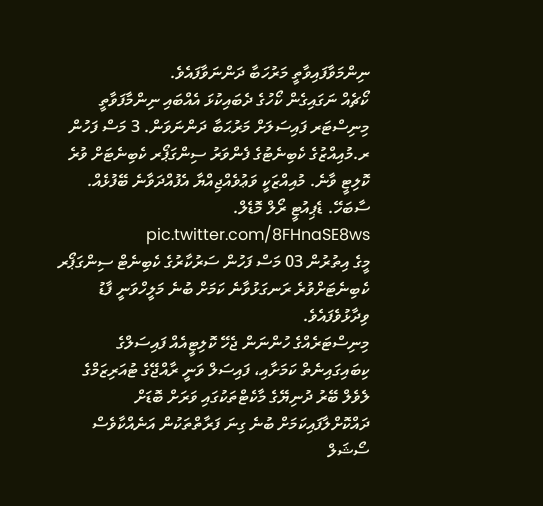ނިންމަވާފައިވާތީ މަރުހަބާ ދަންނަވާފައެވެ.
ކޯޗެއް ނަގައިގެން ކޯހުގެ ދެބައިކުޅަ އެއްބައި ނިންމާފަވާތީ މިނިސްޓަރ ފައިސަލަށް މަރުޙަބާ ދަންނަވަން. 3 މަސް ފަހުން ރ.މުއިއްޒުގެ ކެބިނެޓުގެ ފެންވަރު ސިންގަޕޯރ ކެބިނެޓަށް ވުރެ ކޮލިޓީ ވާނެ. މުއިއްޒަކީ ވަޢުވެއްޖިއްޔާ އެފުއްދަވާނެ ބޭފުޅެއް. ސާބަހޭ. ޑެޕިއުޓީ ރޯލް މޮޑެލް. pic.twitter.com/8FHnaSE8ws
މީގެ އިތުރުން 03 މަސް ފަހުން ސަރުކާރުގެ ކެބިނެޓް ސިންގަޕޯރ ކެބިނެޓަށްވުރެ ރަނގަޅުވާނެ ކަމަށް ބުނެ މަލީހްވަނީ ފާޑު ވިދާޅުވެފައެވެ.
މިނިސްޓަރެއްގެ ހުންނަން ޖެހޭ ކޮލިޓީއެއް ފައިސަލްގެ ކިބައިގައިނެތް ކަމަށާއި، ފައިސަލް ވަނީ ރާއްޖޭގެ ޓުއަރިޒަމްގެ ލެވެލް ބޭރު ދުނިޔޭގެ މާކެޓްތަކުގައި ވަރަށް ބޮޑަށް ދައްކޮށްލާފައިކަމަށް ބުނެ ގިނަ ފަރާތްތަކުން އަނެއްކާވެސް ސޯޝަލް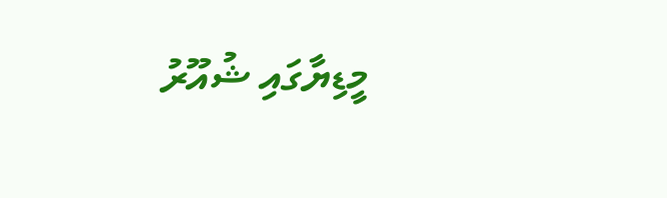މީޑިޔާގައި ޝުއޫރު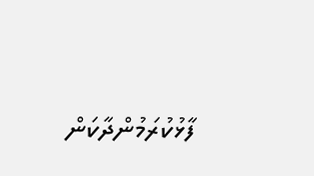ފާޅުކުރަމުންދާކަން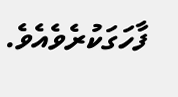ފާހަގަކުރެވެއެވެ.